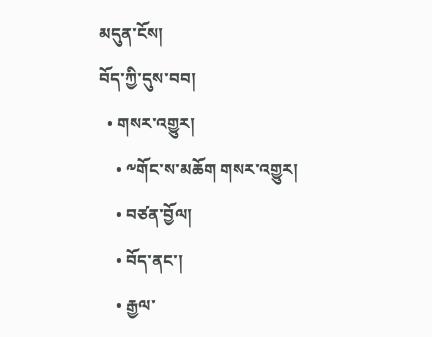མདུན་ངོས།
བོད་ཀྱི་དུས་བབ།
  • གསར་འགྱུར།
    • ༸གོང་ས་མཆོག གསར་འགྱུར།
    • བཙན་བྱོལ།
    • བོད་ནང་།
    • རྒྱལ་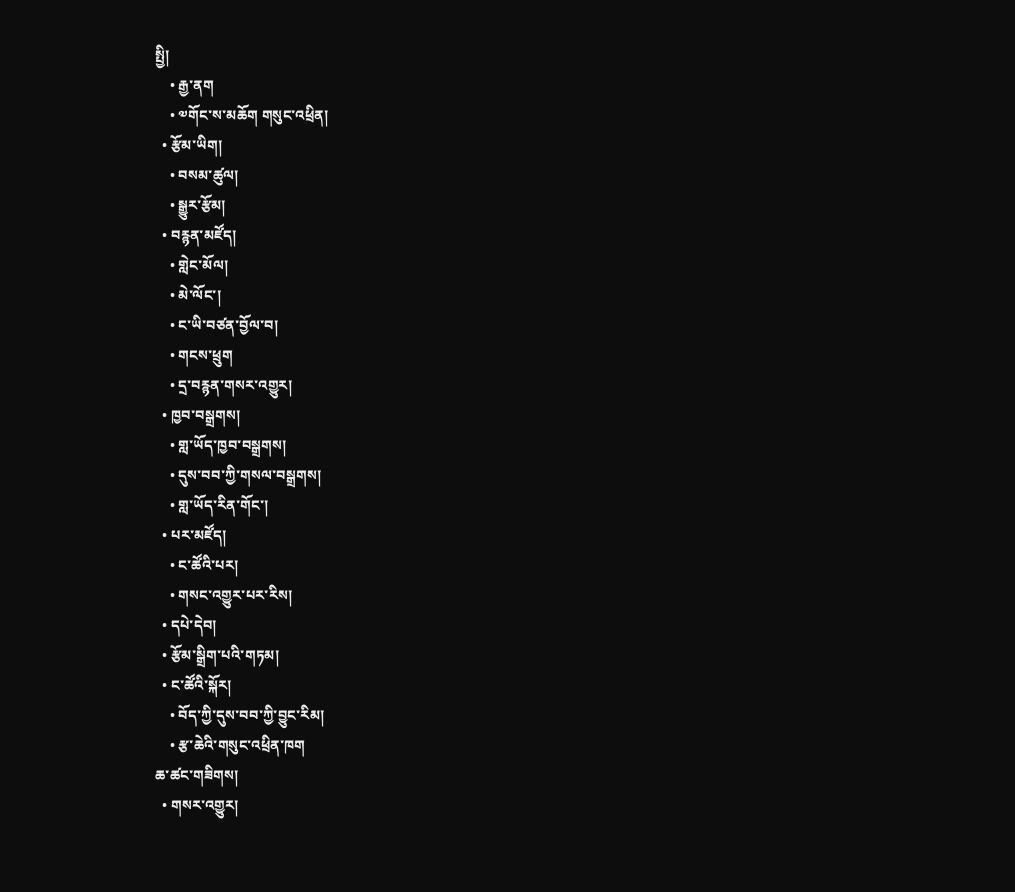སྤྱི།
    • རྒྱ་ནག
    • ༧གོང་ས་མཆོག གསུང་འཕྲིན།
  • རྩོམ་ཡིག།
    • བསམ་ཚུལ།
    • སྒྱུར་རྩོམ།
  • བརྙན་མཛོད།
    • གླེང་མོལ།
    • མེ་ལོང་།
    • ང་ཡི་བཙན་བྱོལ་བ།
    • གངས་ཕྲུག
    • དྲ་བརྙན་གསར་འགྱུར།
  • ཁྱབ་བསྒྲགས།
    • གླ་ཡོད་ཁྱབ་བསྒྲགས།
    • དུས་བབ་ཀྱི་གསལ་བསྒྲགས།
    • གླ་ཡོད་རིན་གོང་།
  • པར་མཛོད།
    • ང་ཚོའི་པར།
    • གསང་འགྱུར་པར་རིས།
  • དཔེ་དེབ།
  • རྩོམ་སྒྲིག་པའི་གཏམ།
  • ང་ཚོའི་སྐོར།
    • བོད་ཀྱི་དུས་བབ་ཀྱི་བྱུང་རིམ།
    • རྩ་ཆེའི་གསུང་འཕྲིན་ཁག
ཆ་ཚང་གཟིགས།
  • གསར་འགྱུར།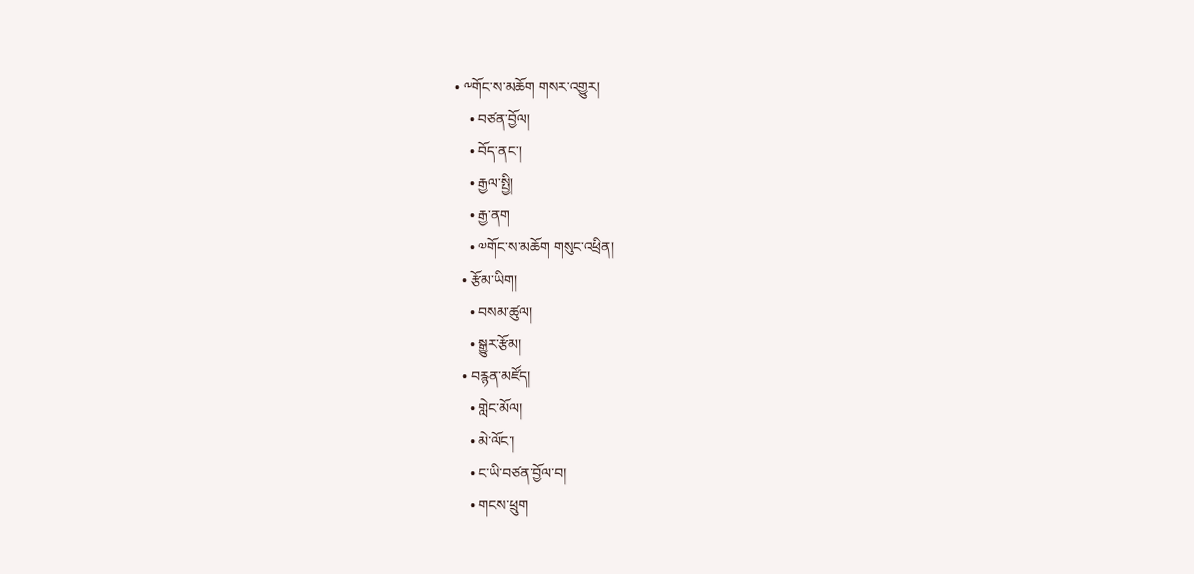• ༸གོང་ས་མཆོག གསར་འགྱུར།
    • བཙན་བྱོལ།
    • བོད་ནང་།
    • རྒྱལ་སྤྱི།
    • རྒྱ་ནག
    • ༧གོང་ས་མཆོག གསུང་འཕྲིན།
  • རྩོམ་ཡིག།
    • བསམ་ཚུལ།
    • སྒྱུར་རྩོམ།
  • བརྙན་མཛོད།
    • གླེང་མོལ།
    • མེ་ལོང་།
    • ང་ཡི་བཙན་བྱོལ་བ།
    • གངས་ཕྲུག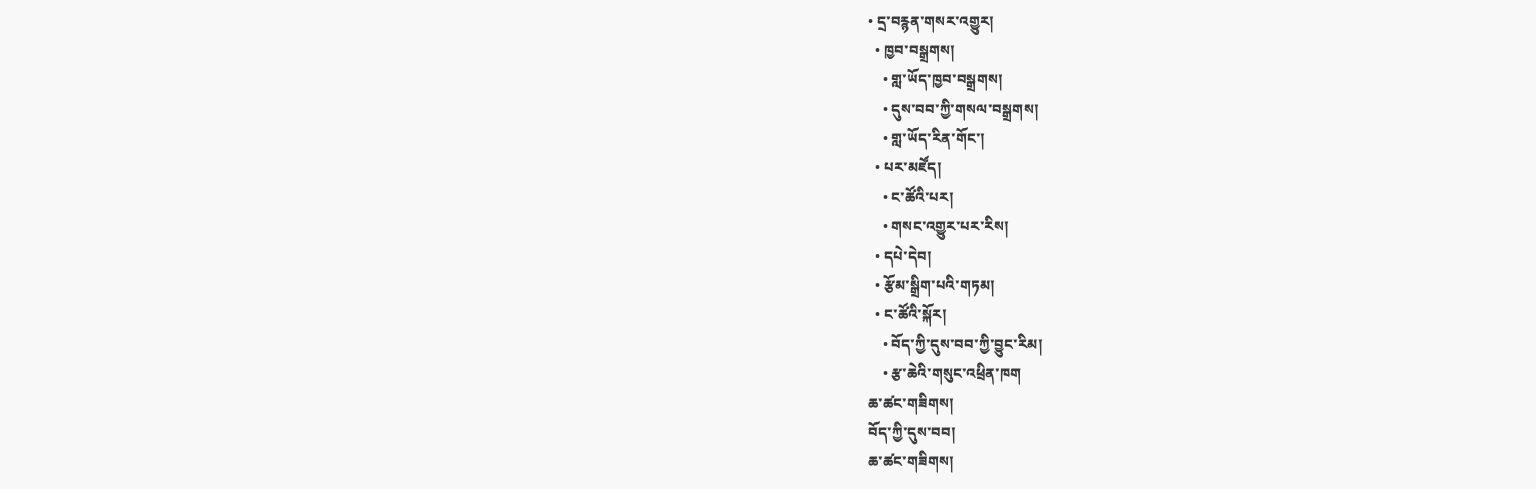• དྲ་བརྙན་གསར་འགྱུར།
  • ཁྱབ་བསྒྲགས།
    • གླ་ཡོད་ཁྱབ་བསྒྲགས།
    • དུས་བབ་ཀྱི་གསལ་བསྒྲགས།
    • གླ་ཡོད་རིན་གོང་།
  • པར་མཛོད།
    • ང་ཚོའི་པར།
    • གསང་འགྱུར་པར་རིས།
  • དཔེ་དེབ།
  • རྩོམ་སྒྲིག་པའི་གཏམ།
  • ང་ཚོའི་སྐོར།
    • བོད་ཀྱི་དུས་བབ་ཀྱི་བྱུང་རིམ།
    • རྩ་ཆེའི་གསུང་འཕྲིན་ཁག
ཆ་ཚང་གཟིགས།
བོད་ཀྱི་དུས་བབ།
ཆ་ཚང་གཟིགས།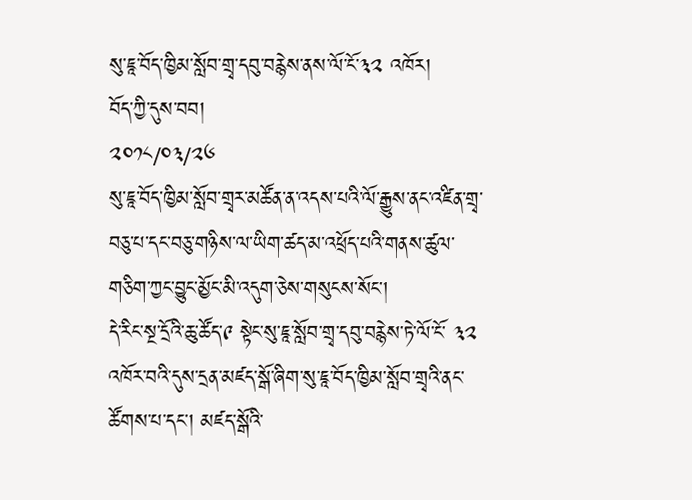སུ་ཇཱ་བོད་ཁྱིམ་སློབ་གྲྭ་དབུ་བརྙེས་ནས་ལོ་ངོ་༣༢ འཁོར།
བོད་ཀྱི་དུས་བབ།
༢༠༡༨/༠༣/༢༦
སུ་ཇཱ་བོད་ཁྱིམ་སློབ་གྲྭར་མཚོན་ན་འདས་པའི་ལོ་རྒྱུས་ནང་འཛིན་གྲྭ་བཅུ་པ་དང་བཅུ་གཉིས་ལ་ཡིག་ཚད་མ་འཕྲོད་པའི་གནས་ཚུལ་གཅིག་ཀྱང་བྱུང་མྱོང་མི་འདུག་ཅེས་གསུངས་སོང་།
དེ་རིང་སྔ་དྲོའི་ཆུ་ཚོད་༩ སྟེང་སུ་ཇཱ་སློབ་གྲྭ་དབུ་བརྙེས་ཏེ་ལོ་ངོ་ ༣༢ འཁོར་བའི་དུས་དྲན་མཛད་སྒོ་ཞིག་སུ་ཇཱ་བོད་ཁྱིམ་སློབ་གྲྭའི་ནང་ཚོགས་པ་དང་། མཛད་སྒོའི་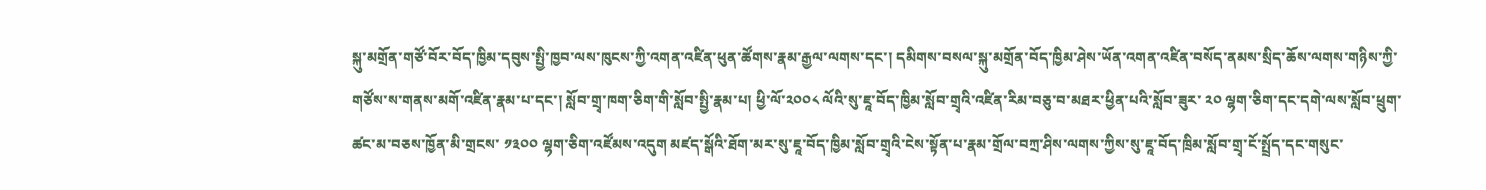སྐུ་མགྲོན་གཙོ་བོར་བོད་ཁྱིམ་དབུས་སྤྱི་ཁྱབ་ལས་ཁུངས་ཀྱི་འགན་འཛིན་ཕུན་ཚོགས་རྣམ་རྒྱལ་ལགས་དང་། དམིགས་བསལ་སྐུ་མགྲོན་བོད་ཁྱིམ་ཤེས་ཡོན་འགན་འཛིན་བསོད་ནམས་སྲིད་ཆོས་ལགས་གཉིས་ཀྱི་གཙོས་ས་གནས་མགོ་འཛིན་རྣམ་པ་དང་། སློབ་གྲྭ་ཁག་ཅིག་གི་སློབ་སྤྱི་རྣམ་པ། ཕྱི་ལོ་༢༠༠༨ ལོའི་སུ་ཇཱ་བོད་ཁྱིམ་སློབ་གྲྭའི་འཛིན་རིམ་བཅུ་བ་མཐར་ཕྱིན་པའི་སློབ་ཟུར་ ༢༠ ལྷག་ཅིག་དང་དགེ་ལས་སློབ་ཕྲུག་ཚང་མ་བཅས་ཁྱོན་མི་གྲངས་ ༡༣༠༠ ལྷག་ཅིག་འཛོམས་འདུག མཛད་སྒོའི་ཐོག་མར་སུ་ཇཱ་བོད་ཁྱིམ་སློབ་གྲྭའི་ངེས་སྟོན་པ་རྣམ་གྲོལ་བཀྲ་ཤིས་ལགས་ཀྱིས་སུ་ཇཱ་བོད་ཁྲིམ་སློབ་གྲྭ་ངོ་སྤྲོད་དང་གསུང་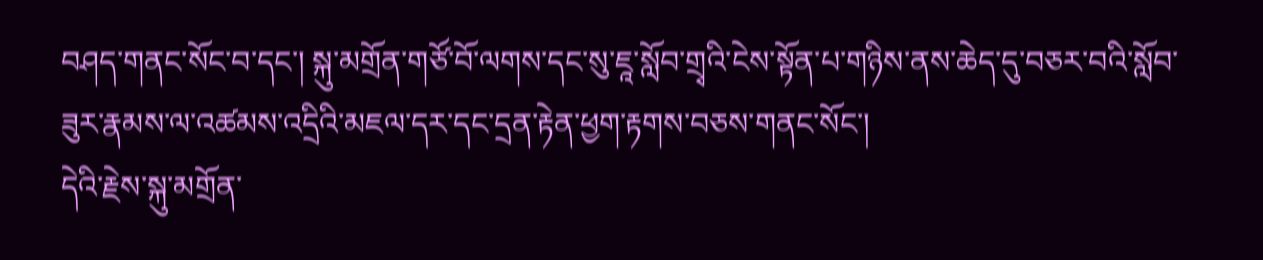བཤད་གནང་སོང་བ་དང་། སྐུ་མགྲོན་གཙོ་བོ་ལགས་དང་སུ་ཇཱ་སློབ་གྲྭའི་ངེས་སྟོན་པ་གཉིས་ནས་ཆེད་དུ་བཅར་བའི་སློབ་ཟུར་རྣམས་ལ་འཚམས་འདྲིའི་མཇལ་དར་དང་དྲན་རྟེན་ཕྱག་རྟགས་བཅས་གནང་སོང་།
དེའི་རྗེས་སྐུ་མགྲོན་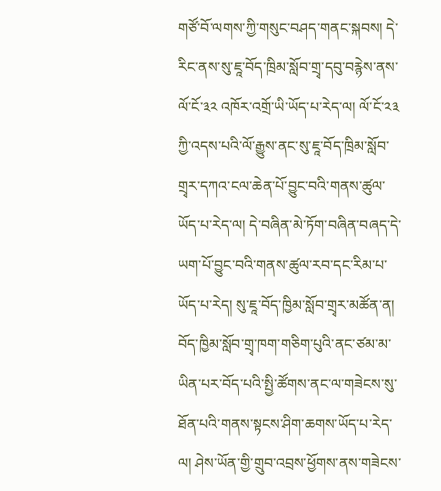གཙོ་བོ་ལགས་ཀྱི་གསུང་བཤད་གནང་སྐབས། དེ་རིང་ནས་སུ་ཇཱ་བོད་ཁྲིམ་སློབ་གྲྭ་དབུ་བརྙེས་ནས་ལོ་ངོ་༣༢ འཁོར་འགྲོ་ཡི་ཡོད་པ་རེད་ལ། ལོ་ངོ་༢༣ ཀྱི་འདས་པའི་ལོ་རྒྱུས་ནང་སུ་ཇཱ་བོད་ཁྲིམ་སློབ་གྲྭར་དཀའ་ངལ་ཆེན་པོ་བྱུང་བའི་གནས་ཚུལ་ཡོད་པ་རེད་ལ། དེ་བཞིན་མེ་ཏོག་བཞིན་བཞད་དེ་ཡག་པོ་བྱུང་བའི་གནས་ཚུལ་རབ་དང་རིམ་པ་ཡོད་པ་རེད། སུ་ཇཱ་བོད་ཁྱིམ་སློབ་གྲྭར་མཚོན་ན། བོད་ཁྱིམ་སློབ་གྲྭ་ཁག་གཅིག་པུའི་ནང་ཙམ་མ་ཡིན་པར་བོད་པའི་སྤྱི་ཚོགས་ནང་ལ་གཟེངས་སུ་ཐོན་པའི་གནས་སྟངས་ཤིག་ཆགས་ཡོད་པ་རེད་ལ། ཤེས་ཡོན་གྱི་གྲུབ་འབྲས་ཕྱོགས་ནས་གཟེངས་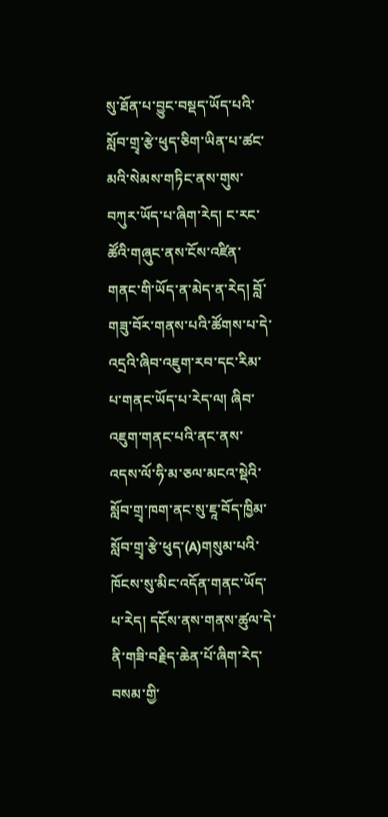སུ་ཐོན་པ་བྱུང་བསྡད་ཡོད་པའི་སློབ་གྲྭ་རྩེ་ཕུད་ཅིག་ཡིན་པ་ཚང་མའི་སེམས་གཏིང་ནས་གུས་བཀུར་ཡོད་པ་ཞིག་རེད། ང་རང་ཚོའི་གཞུང་ནས་ངོས་འཛིན་གནང་གི་ཡོད་ན་མེད་ན་རེད། བློ་གཟུ་བོར་གནས་པའི་ཚོགས་པ་དེ་འདྲའི་ཞིབ་འཇུག་རབ་དང་རིམ་པ་གནང་ཡོད་པ་རེད་ལ། ཞིབ་འཇུག་གནང་པའི་ནང་ནས་འདས་ལོ་ཧི་མ་ཅལ་མངའ་སྡེའི་སློབ་གྲྭ་ཁག་ནང་སུ་ཇཱ་བོད་ཁྱིམ་སློབ་གྲྭ་རྩེ་ཕུད་(A)གསུམ་པའི་ཁོངས་སུ་མིང་འདོན་གནང་ཡོད་པ་རེད། དངོས་ནས་གནས་ཚུལ་དེ་ནི་གཟི་བརྗིད་ཆེན་པོ་ཞིག་རེད་བསམ་གྱི་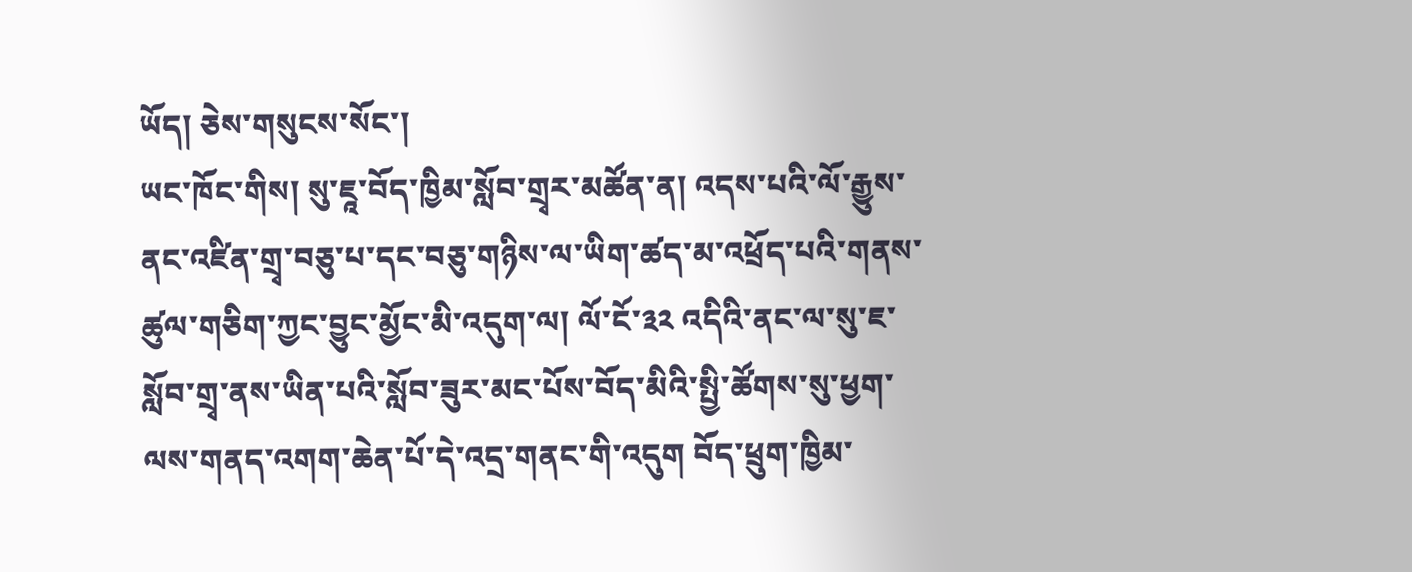ཡོད། ཅེས་གསུངས་སོང་།
ཡང་ཁོང་གིས། སུ་ཇཱ་བོད་ཁྱིམ་སློབ་གྲྭར་མཚོན་ན། འདས་པའི་ལོ་རྒྱུས་ནང་འཛིན་གྲྭ་བཅུ་པ་དང་བཅུ་གཉིས་ལ་ཡིག་ཚད་མ་འཕྲོད་པའི་གནས་ཚུལ་གཅིག་ཀྱང་བྱུང་མྱོང་མི་འདུག་ལ། ལོ་ངོ་༣༢ འདིའི་ནང་ལ་སུ་ཇ་སློབ་གྲྭ་ནས་ཡིན་པའི་སློབ་ཟུར་མང་པོས་བོད་མིའི་སྤྱི་ཚོགས་སུ་ཕྱག་ལས་གནད་འགག་ཆེན་པོ་དེ་འདྲ་གནང་གི་འདུག བོད་ཕྲུག་ཁྱིམ་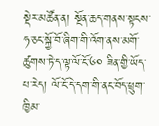སྡེར་མཚོན་ན། སྔོན་ཆད་གནས་སྟངས་ཧ་ཅང་སྐྱོ་བོ་ཞིག་གི་འོག་ནས་མགོ་ཚུགས་ཏེ་ད་ལྟ་ལོ་ངོ་༦༠ ཟིན་གྱི་ཡོད་པ་རེད། ལོ་ངོ་དེ་དག་གི་ནང་བོད་ཕྲུག་ཁྱིམ་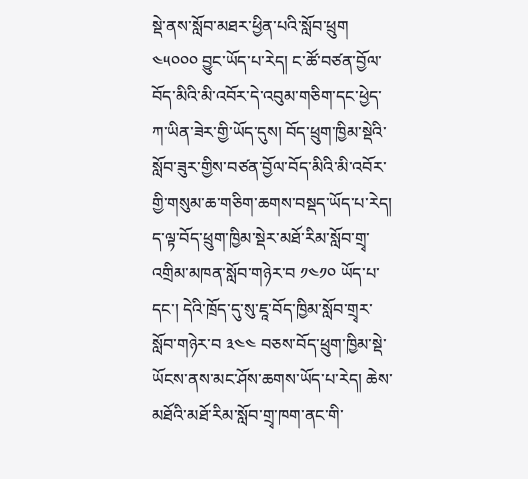སྡེ་ནས་སློབ་མཐར་ཕྱིན་པའི་སློབ་ཕྲུག ༤༥༠༠༠ བྱུང་ཡོད་པ་རེད། ང་ཚོ་བཙན་བྱོལ་བོད་མིའི་མི་འབོར་དེ་འབུམ་གཅིག་དང་ཕྱེད་ཀ་ཡིན་ཟེར་གྱི་ཡོད་དུས། བོད་ཕྲུག་ཁྱིམ་སྡེའི་སློབ་ཟུར་གྱིས་བཙན་བྱོལ་བོད་མིའི་མི་འབོར་གྱི་གསུམ་ཆ་གཅིག་ཆགས་བསྡད་ཡོད་པ་རེད། ད་ལྟ་བོད་ཕྲུག་ཁྱིམ་སྡེར་མཐོ་རིམ་སློབ་གྲྭ་འགྲིམ་མཁན་སློབ་གཉེར་བ ༡༤༡༠ ཡོད་པ་དང་། དེའི་ཁྲོད་དུ་སུ་ཇཱ་བོད་ཁྱིམ་སློབ་གྲྭར་སློབ་གཉེར་བ ༣༤༤ བཅས་བོད་ཕྲུག་ཁྱིམ་སྡེ་ཡོངས་ནས་མང་ཤོས་ཆགས་ཡོད་པ་རེད། ཆེས་མཐོའི་མཐོ་རིམ་སློབ་གྲྭ་ཁག་ནང་གི་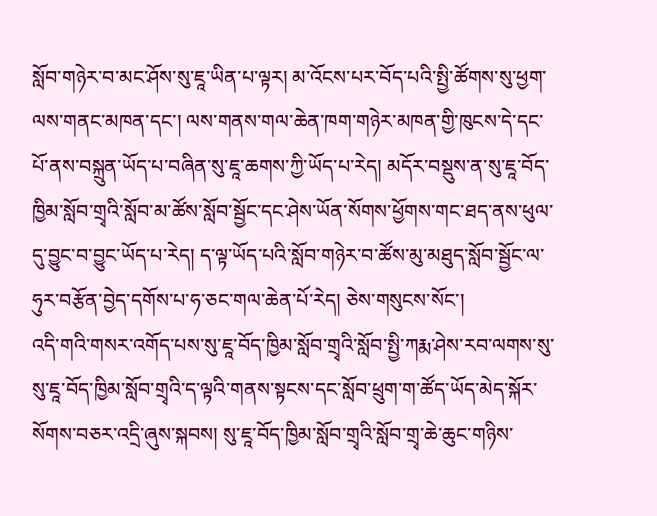སློབ་གཉེར་བ་མང་ཤོས་སུ་ཇཱ་ཡིན་པ་ལྟར། མ་འོངས་པར་བོད་པའི་སྤྱི་ཚོགས་སུ་ཕྱག་ལས་གནང་མཁན་དང་། ལས་གནས་གལ་ཆེན་ཁག་གཉེར་མཁན་གྱི་ཁུངས་དེ་དང་པོ་ནས་བསྐྲུན་ཡོད་པ་བཞིན་སུ་ཇཱ་ཆགས་ཀྱི་ཡོད་པ་རེད། མདོར་བསྡུས་ན་སུ་ཇཱ་བོད་ཁྱིམ་སློབ་གྲྭའི་སློབ་མ་ཚོས་སློབ་སྦྱོང་དང་ཤེས་ཡོན་སོགས་ཕྱོགས་གང་ཐད་ནས་ཕུལ་དུ་བྱུང་བ་བྱུང་ཡོད་པ་རེད། ད་ལྟ་ཡོད་པའི་སློབ་གཉེར་བ་ཚོས་མུ་མཐུད་སློབ་སྦྱོང་ལ་ཧུར་བརྩོན་བྱེད་དགོས་པ་ཧ་ཅང་གལ་ཆེན་པོ་རེད། ཅེས་གསུངས་སོང་།
འདི་གའི་གསར་འགོད་པས་སུ་ཇཱ་བོད་ཁྱིམ་སློབ་གྲྭའི་སློབ་སྤྱི་ཀརྨ་ཤེས་རབ་ལགས་སུ་སུ་ཇཱ་བོད་ཁྱིམ་སློབ་གྲྭའི་ད་ལྟའི་གནས་སྟངས་དང་སློབ་ཕྲུག་ག་ཚོད་ཡོད་མེད་སྐོར་སོགས་བཅར་འདྲི་ཞུས་སྐབས། སུ་ཇཱ་བོད་ཁྱིམ་སློབ་གྲྭའི་སློབ་གྲྭ་ཆེ་ཆུང་གཉིས་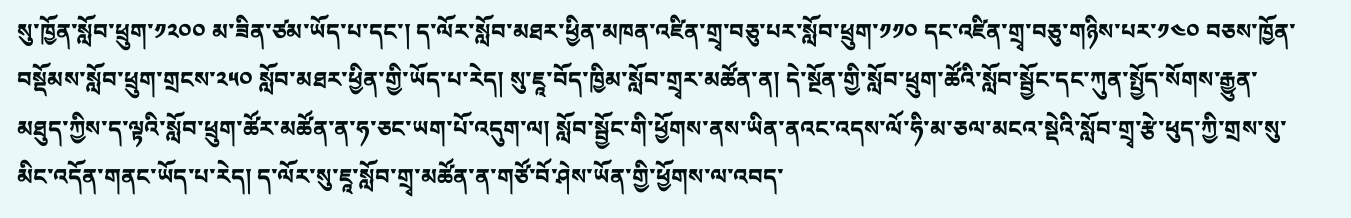སུ་ཁྱོན་སློབ་ཕྲུག་༡༢༠༠ མ་ཟིན་ཙམ་ཡོད་པ་དང་། ད་ལོར་སློབ་མཐར་ཕྱིན་མཁན་འཛིན་གྲྭ་བཅུ་པར་སློབ་ཕྲུག་༡༡༠ དང་འཛིན་གྲྭ་བཅུ་གཉིས་པར་༡༤༠ བཅས་ཁྱོན་བསྡོམས་སློབ་ཕྲུག་གྲངས་༢༥༠ སློབ་མཐར་ཕྱིན་གྱི་ཡོད་པ་རེད། སུ་ཇཱ་བོད་ཁྱིམ་སློབ་གྲྭར་མཚོན་ན། དེ་སྔོན་གྱི་སློབ་ཕྲུག་ཚོའི་སློབ་སྦྱོང་དང་ཀུན་སྤྱོད་སོགས་རྒྱུན་མཐུད་ཀྱིས་ད་ལྟའི་སློབ་ཕྲུག་ཚོར་མཚོན་ན་ཧ་ཅང་ཡག་པོ་འདུག་ལ། སློབ་སྦྱོང་གི་ཕྱོགས་ནས་ཡིན་ནའང་འདས་ལོ་ཧི་མ་ཅལ་མངའ་སྡེའི་སློབ་གྲྭ་རྩེ་ཕུད་ཀྱི་གྲས་སུ་མིང་འདོན་གནང་ཡོད་པ་རེད། ད་ལོར་སུ་ཇཱ་སློབ་གྲྭ་མཚོན་ན་གཙོ་བོ་ཤེས་ཡོན་གྱི་ཕྱོགས་ལ་འབད་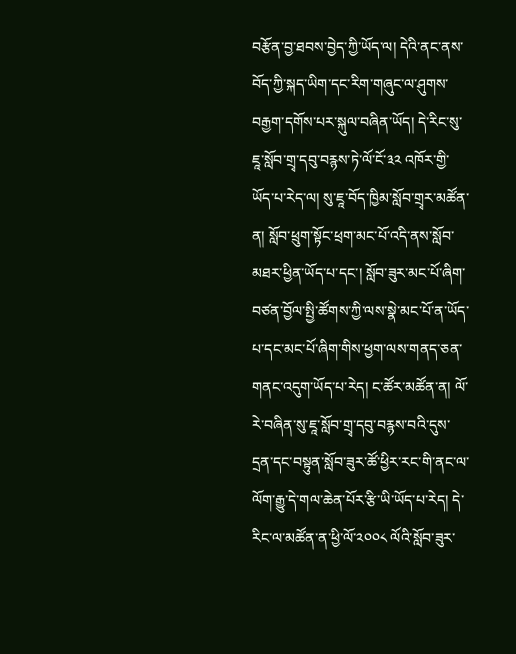བརྩོན་བྱ་ཐབས་བྱེད་ཀྱི་ཡོད་ལ། དེའི་ནང་ནས་བོད་ཀྱི་སྐད་ཡིག་དང་རིག་གཞུང་ལ་ཤུགས་བརྒྱག་དགོས་པར་སྐུལ་བཞིན་ཡོད། དེ་རིང་སུ་ཇཱ་སློབ་གྲྭ་དབུ་བརྙས་ཏེ་ལོ་ངོ་༣༢ འཁོར་གྱི་ཡོད་པ་རེད་ལ། སུ་ཇཱ་བོད་ཁྱིམ་སློབ་གྲྭར་མཚོན་ན། སློབ་ཕྲུག་སྟོང་ཕྲག་མང་པོ་འདི་ནས་སློབ་མཐར་ཕྱིན་ཡོད་པ་དང་། སློབ་ཟུར་མང་པོ་ཞིག་བཙན་བྱོལ་སྤྱི་ཚོགས་ཀྱི་ལས་སྣེ་མང་པོ་ན་ཡོད་པ་དང་མང་པོ་ཞིག་གིས་ཕྱག་ལས་གནད་ཅན་གནང་འདུག་ཡོད་པ་རེད། ང་ཚོར་མཚོན་ན། ལོ་རེ་བཞིན་སུ་ཇཱ་སློབ་གྲྭ་དབུ་བརྙས་བའི་དུས་དྲན་དང་བསྟུན་སློབ་ཟུར་ཚོ་ཕྱིར་རང་གི་ནང་ལ་ལོག་རྒྱུ་དེ་གལ་ཆེན་པོར་རྩི་ཡི་ཡོད་པ་རེད། དེ་རིང་ལ་མཚོན་ན་ཕྱི་ལོ་༢༠༠༨ ལོའི་སློབ་ཟུར་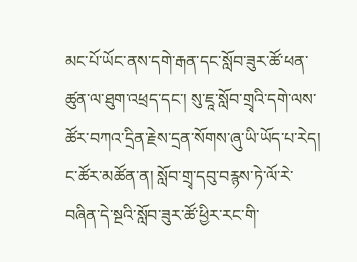མང་པོ་ཡོང་ནས་དགེ་རྒན་དང་སློབ་ཟུར་ཚོ་ཕན་ཚུན་ལ་ཐུག་འཕྲད་དང་། སུ་ཇཱ་སློབ་གྲྭའི་དགེ་ལས་ཚོར་བཀའ་དྲིན་རྗེས་དྲན་སོགས་ཞུ་ཡི་ཡོད་པ་རེད། ང་ཚོར་མཚོན་ན། སློབ་གྲྭ་དབུ་བརྙས་ཏེ་ལོ་རེ་བཞིན་དེ་སྔའི་སློབ་ཟུར་ཚོ་ཕྱིར་རང་གི་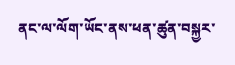ནང་ལ་ལོག་ཡོང་ནས་ཕན་ཚུན་བསྐྱར་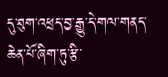དུ་ཐུག་འཕྲད་བྱ་རྒྱུ་དེ་གལ་གནད་ཆེན་པོ་ཞིག་ཏུ་རྩི་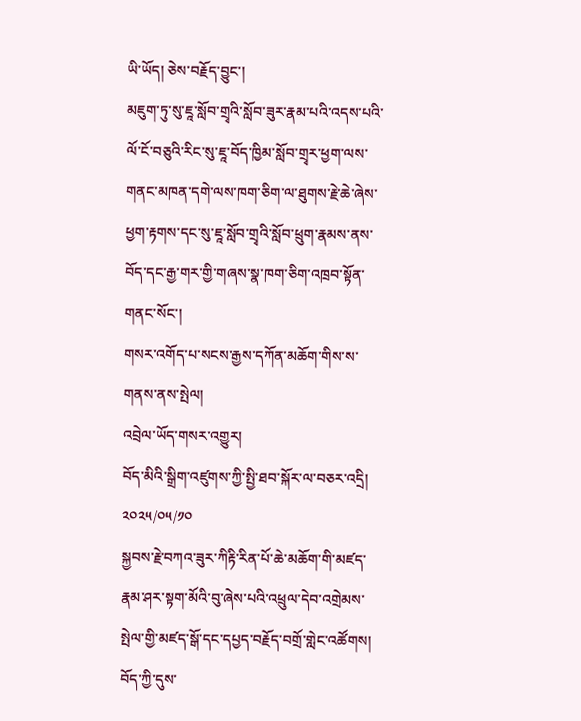ཡི་ཡོད། ཅེས་བརྗོད་བྱུང་།
མཇུག་ཏུ་སུ་ཇཱ་སློབ་གྲྭའི་སློབ་ཟུར་རྣམ་པའི་འདས་པའི་ལོ་ངོ་བཅུའི་རིང་སུ་ཇཱ་བོད་ཁྱིམ་སློབ་གྲྭར་ཕྱག་ལས་གནང་མཁན་དགེ་ལས་ཁག་ཅིག་ལ་ཐུགས་རྗེ་ཆེ་ཞེས་ཕྱག་རྟགས་དང་སུ་ཇཱ་སློབ་གྲྭའི་སློབ་ཕྲུག་རྣམས་ནས་བོད་དང་རྒྱ་གར་གྱི་གཞས་སྣ་ཁག་ཅིག་འཁྲབ་སྟོན་གནང་སོང་།
གསར་འགོད་པ་སངས་རྒྱས་དཀོན་མཆོག་གིས་ས་གནས་ནས་སྤེལ།
འབྲེལ་ཡོད་གསར་འགྱུར།
བོད་མིའི་སྒྲིག་འཛུགས་ཀྱི་སྤྱི་ཐབ་སྐོར་ལ་བཅར་འདྲི།
༢༠༢༥/༠༥/༡༠
སྐྱབས་རྗེ་བཀའ་ཟུར་ཀིརྟི་རིན་པོ་ཆེ་མཆོག་གི་མཛད་རྣམ་ཤར་སྟག་མོའི་བུ་ཞེས་པའི་འཕྲུལ་དེབ་འགྲེམས་སྤེལ་གྱི་མཛད་སྒོ་དང་དཔྱད་བརྗོད་བགྲོ་གླེང་འཚོགས། བོད་ཀྱི་དུས་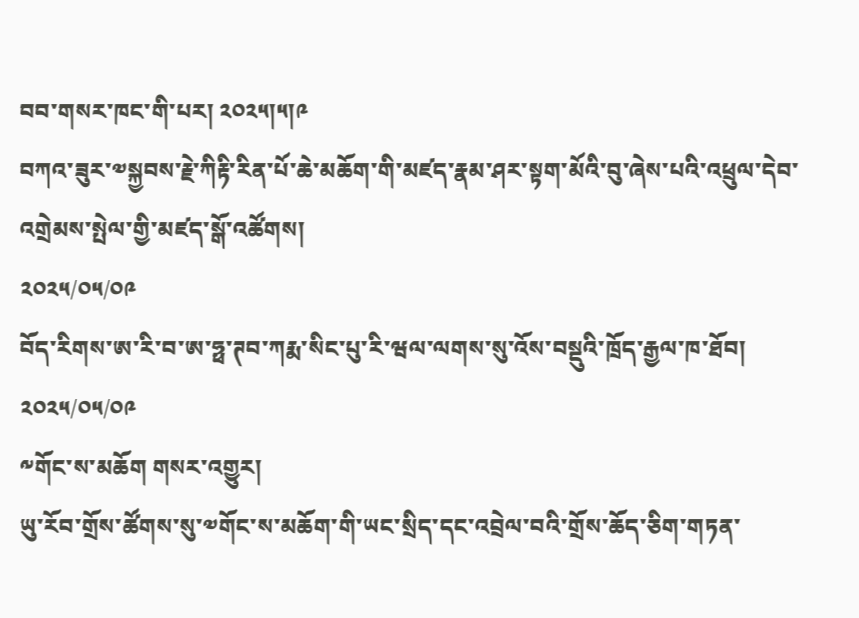བབ་གསར་ཁང་གི་པར། ༢༠༢༥།༥།༩
བཀའ་ཟུར་༧སྐྱབས་རྗེ་ཀིརྟི་རིན་པོ་ཆེ་མཆོག་གི་མཛད་རྣམ་ཤར་སྟག་མོའི་བུ་ཞེས་པའི་འཕྲུལ་དེབ་འགྲེམས་སྤེལ་གྱི་མཛད་སྒོ་འཚོགས།
༢༠༢༥/༠༥/༠༩
བོད་རིགས་ཨ་རི་བ་ཨ་ཧྥ་ཊབ་ཀརྨ་སིང་པུ་རི་ཝལ་ལགས་སུ་འོས་བསྡུའི་ཁྲོད་རྒྱལ་ཁ་ཐོབ།
༢༠༢༥/༠༥/༠༩
༸གོང་ས་མཆོག གསར་འགྱུར།
ཡུ་རོབ་གྲོས་ཚོགས་སུ་༧གོང་ས་མཆོག་གི་ཡང་སྲིད་དང་འབྲེལ་བའི་གྲོས་ཆོད་ཅིག་གཏན་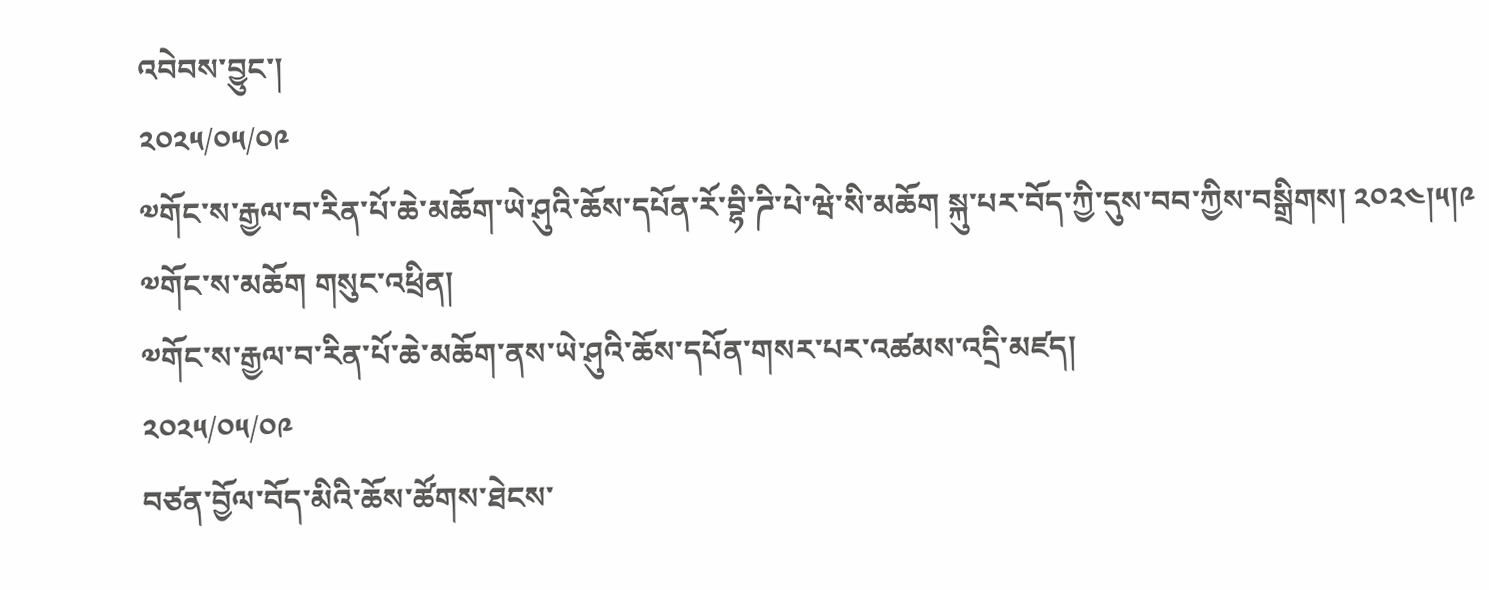འབེབས་བྱུང་།
༢༠༢༥/༠༥/༠༩
༧གོང་ས་རྒྱལ་བ་རིན་པོ་ཆེ་མཆོག་ཡེ་ཤུའི་ཆོས་དཔོན་རོ་བྷི་ཌི་པེ་ཝེ་སི་མཆོག སྐུ་པར་བོད་ཀྱི་དུས་བབ་ཀྱིས་བསྒྲིགས། ༢༠༢༤།༥།༩
༧གོང་ས་མཆོག གསུང་འཕྲིན།
༧གོང་ས་རྒྱལ་བ་རིན་པོ་ཆེ་མཆོག་ནས་ཡེ་ཤུའི་ཆོས་དཔོན་གསར་པར་འཚམས་འདྲི་མཛད།
༢༠༢༥/༠༥/༠༩
བཙན་བྱོལ་བོད་མིའི་ཆོས་ཚོགས་ཐེངས་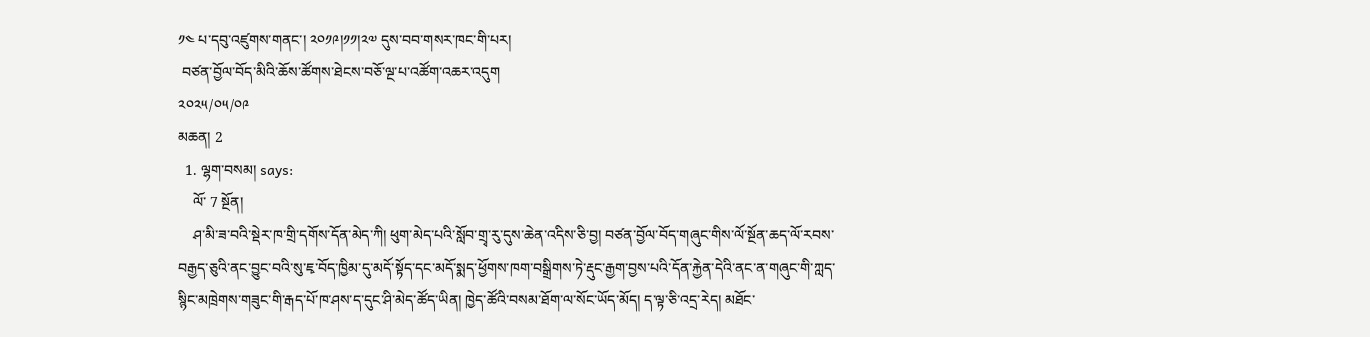༡༤ པ་དབུ་འཛུགས་གནང་། ༢༠༡༩།༡༡།༢༧ དུས་བབ་གསར་ཁང་གི་པར།
 བཙན་བྱོལ་བོད་མིའི་ཆོས་ཚོགས་ཐེངས་བཅོ་ལྔ་པ་འཚོག་འཆར་འདུག
༢༠༢༥/༠༥/༠༩
མཆན། 2
  1. ལྷག་བསམ། says:
    ལོ་ 7 སྔོན།
    ཤ་མི་ཟ་བའི་སྡེར་ཁ་གྲི་དགོས་དོན་མེད་ཀི། ཕུག་མེད་པའི་སློབ་གྲྭ་རུ་དུས་ཆེན་འདིས་ཅི་བྱ། བཙན་བྱོལ་བོད་གཞུང་གིས་ལོ་སྔོན་ཆད་ལོ་རབས་བརྒྱད་ཅུའི་ནང་བྱུང་བའི་སུ་ཇྭ་བོད་ཁྱིམ་དུ་མདོ་སྟོད་དང་མདོ་སྨད་ཕྱོགས་ཁག་བསྒྲིགས་ཏེ་རྡུང་རྒྱག་བྱས་པའི་དོན་རྐྱེན་དེའི་ནང་ན་གཞུང་གི་ཀླད་སྙིང་མཁྲེགས་གཟུང་གི་རྒད་པོ་ཁ་ཤས་ད་དུང་ཤི་མེད་ཚོད་ཡིན། ཁྱེད་ཚོའི་བསམ་ཐོག་ལ་སོང་ཡོད་མོད། ད་ལྟ་ཅི་འདྲ་རེད། མཐོང་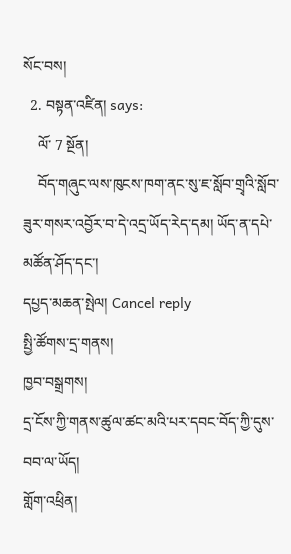སོང་བས།
  2. བསྟན་འཛིན། says:
    ལོ་ 7 སྔོན།
    བོད་གཞུང་ལས་ཁུངས་ཁག་ནང་སུ་ཇ་སློབ་གྲྭའི་སློབ་ཟུར་གསར་འབྱོར་བ་དེ་འདྲ་ཡོད་རེད་དམ། ཡོད་ན་དཔེ་མཚོན་ཤོད་དང་།
དཔྱད་མཆན་སྤེལ། Cancel reply
སྤྱི་ཚོགས་དྲ་གནས།
ཁྱབ་བསྒྲགས།
དྲ་ངོས་ཀྱི་གནས་ཚུལ་ཚང་མའི་པར་དབང་བོད་ཀྱི་དུས་བབ་ལ་ཡོད།
གློག་འཕྲིན།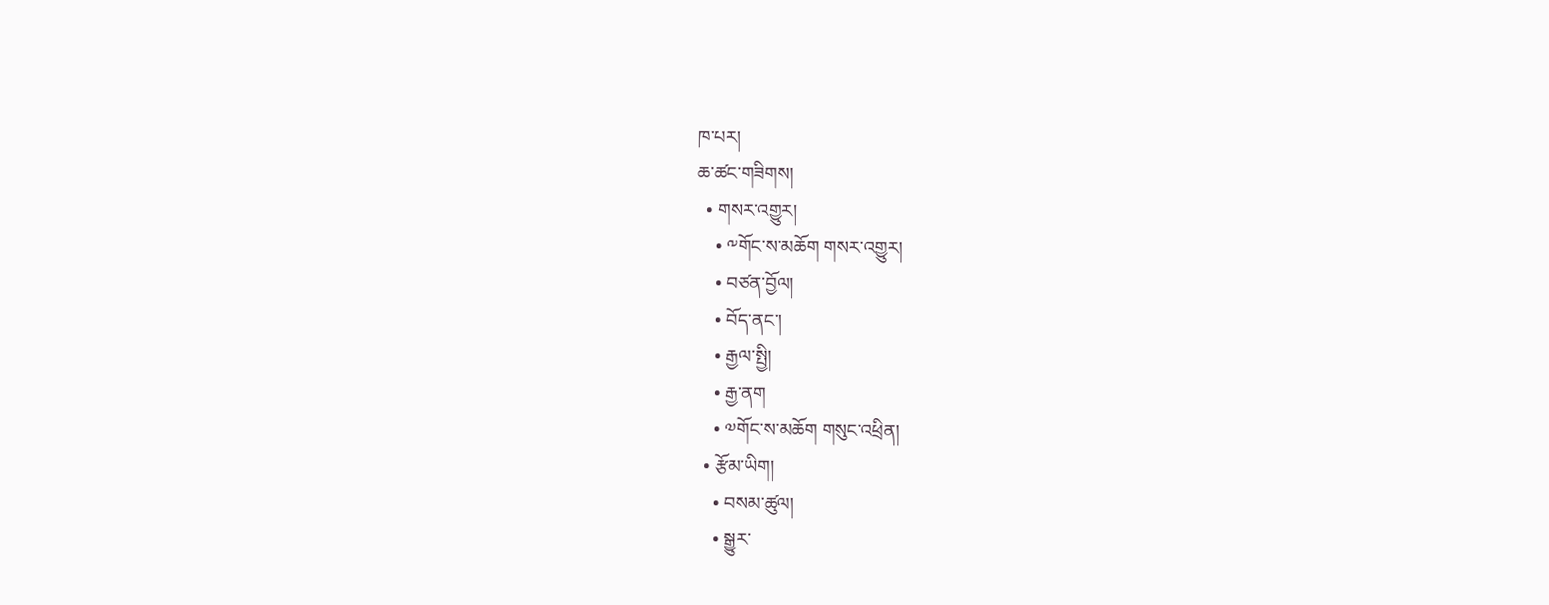ཁ་པར།
ཆ་ཚང་གཟིགས།
  • གསར་འགྱུར།
    • ༸གོང་ས་མཆོག གསར་འགྱུར།
    • བཙན་བྱོལ།
    • བོད་ནང་།
    • རྒྱལ་སྤྱི།
    • རྒྱ་ནག
    • ༧གོང་ས་མཆོག གསུང་འཕྲིན།
  • རྩོམ་ཡིག།
    • བསམ་ཚུལ།
    • སྒྱུར་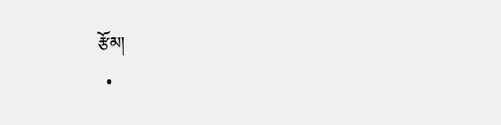རྩོམ།
  •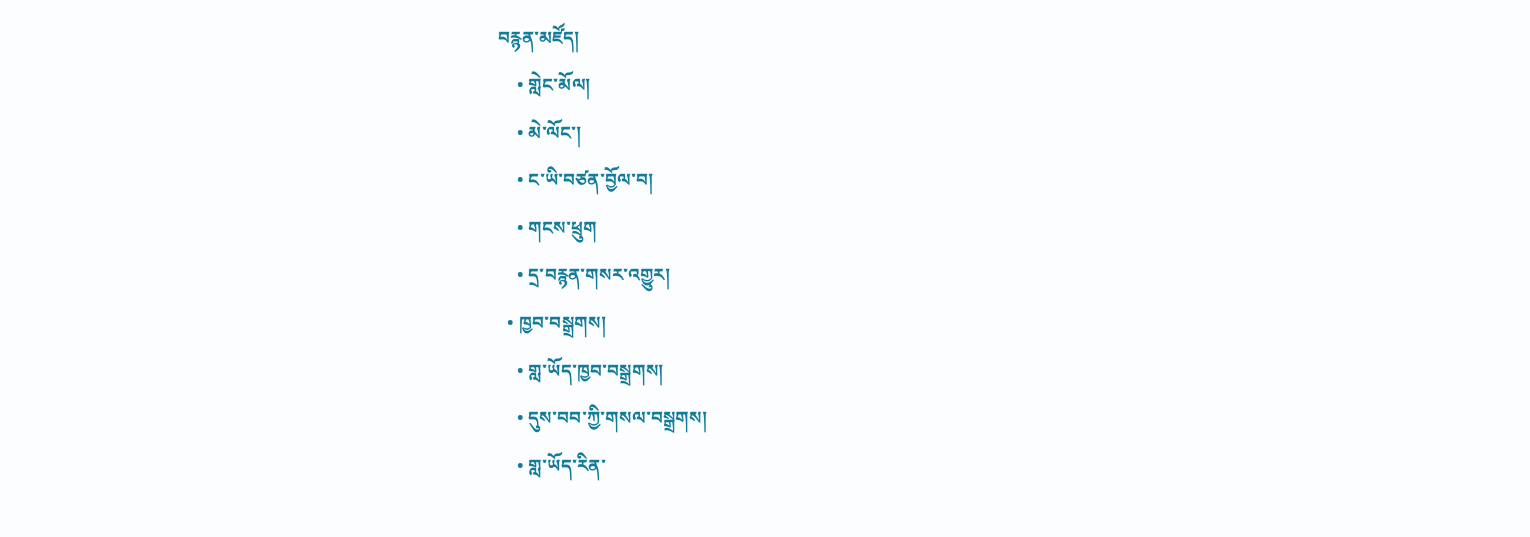བརྙན་མཛོད།
    • གླེང་མོལ།
    • མེ་ལོང་།
    • ང་ཡི་བཙན་བྱོལ་བ།
    • གངས་ཕྲུག
    • དྲ་བརྙན་གསར་འགྱུར།
  • ཁྱབ་བསྒྲགས།
    • གླ་ཡོད་ཁྱབ་བསྒྲགས།
    • དུས་བབ་ཀྱི་གསལ་བསྒྲགས།
    • གླ་ཡོད་རིན་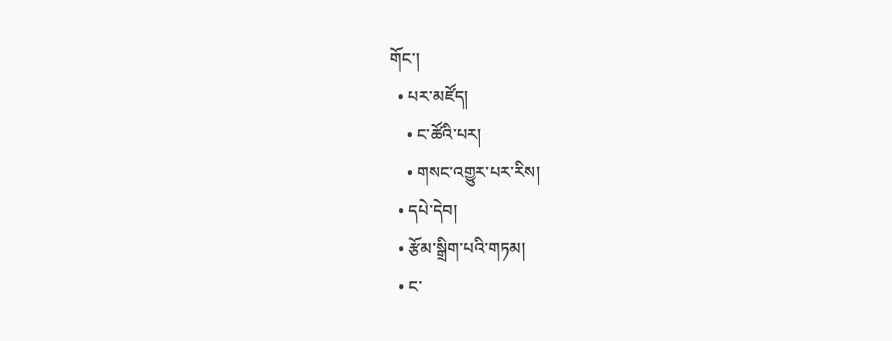གོང་།
  • པར་མཛོད།
    • ང་ཚོའི་པར།
    • གསང་འགྱུར་པར་རིས།
  • དཔེ་དེབ།
  • རྩོམ་སྒྲིག་པའི་གཏམ།
  • ང་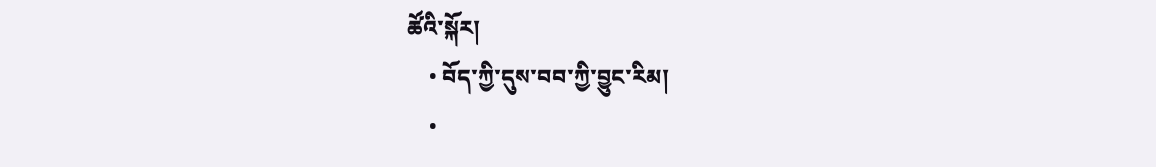ཚོའི་སྐོར།
    • བོད་ཀྱི་དུས་བབ་ཀྱི་བྱུང་རིམ།
    •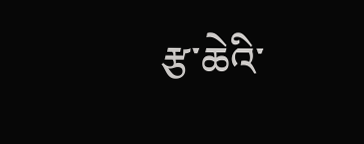རྩ་ཆེའི་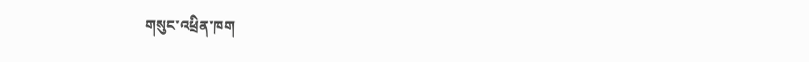གསུང་འཕྲིན་ཁག